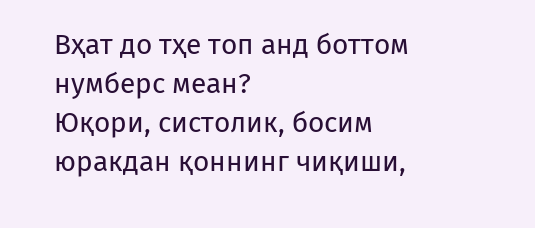Вҳат до тҳе топ анд боттом нумберс меан?
Юқори, систолик, босим юракдан қоннинг чиқиши,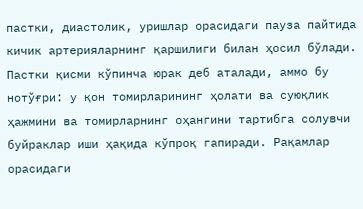пастки, диастолик, уришлар орасидаги пауза пайтида кичик артерияларнинг қаршилиги билан ҳосил бўлади. Пастки қисми кўпинча юрак деб аталади, аммо бу нотўғри: у қон томирларининг ҳолати ва суюқлик ҳажмини ва томирларнинг оҳангини тартибга солувчи буйраклар иши ҳақида кўпроқ гапиради. Рақамлар орасидаги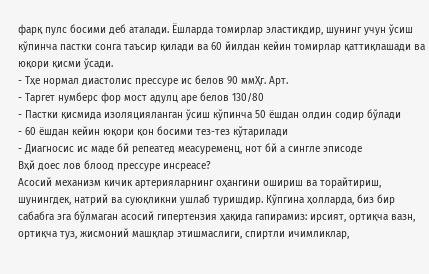фарқ пулс босими деб аталади. Ёшларда томирлар эластикдир, шунинг учун ўсиш кўпинча пастки сонга таъсир қилади ва 60 йилдан кейин томирлар қаттиқлашади ва юқори қисми ўсади.
- Тҳе нормал диастолис прессуре ис белов 90 ммҲг. Арт.
- Таргет нумберс фор мост адулц аре белов 130/80
- Пастки қисмида изоляцияланган ўсиш кўпинча 50 ёшдан олдин содир бўлади
- 60 ёшдан кейин юқори қон босими тез-тез кўтарилади
- Диагносис ис маде бй репеатед меасуременц, нот бй а сингле эписоде
Вҳй доес лов блоод прессуре инсреасе?
Асосий механизм кичик артерияларнинг оҳангини ошириш ва торайтириш, шунингдек, натрий ва суюқликни ушлаб туришдир. Кўпгина ҳолларда, биз бир сабабга эга бўлмаган асосий гипертензия ҳақида гапирамиз: ирсият, ортиқча вазн, ортиқча туз, жисмоний машқлар этишмаслиги, спиртли ичимликлар,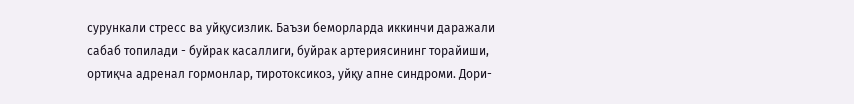сурункали стресс ва уйқусизлик. Баъзи беморларда иккинчи даражали сабаб топилади - буйрак касаллиги, буйрак артериясининг торайиши, ортиқча адренал гормонлар, тиротоксикоз, уйқу апне синдроми. Дори-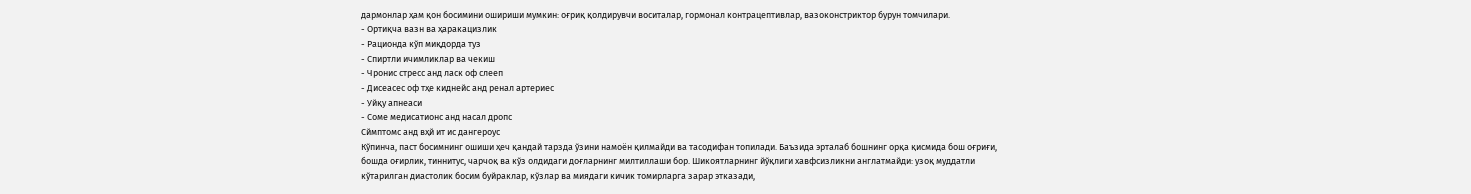дармонлар ҳам қон босимини ошириши мумкин: оғриқ қолдирувчи воситалар, гормонал контрацептивлар, вазоконстриктор бурун томчилари.
- Ортиқча вазн ва ҳаракацизлик
- Рационда кўп миқдорда туз
- Спиртли ичимликлар ва чекиш
- Чронис стресс анд ласк оф слееп
- Дисеасес оф тҳе киднейс анд ренал артериес
- Уйқу апнеаси
- Соме медисатионс анд насал дропс
Сймптомс анд вҳй ит ис дангероус
Кўпинча, паст босимнинг ошиши ҳеч қандай тарзда ўзини намоён қилмайди ва тасодифан топилади. Баъзида эрталаб бошнинг орқа қисмида бош оғриғи, бошда оғирлик, тиннитус, чарчоқ ва кўз олдидаги доғларнинг милтиллаши бор. Шикоятларнинг йўқлиги хавфсизликни англатмайди: узоқ муддатли кўтарилган диастолик босим буйраклар, кўзлар ва миядаги кичик томирларга зарар этказади,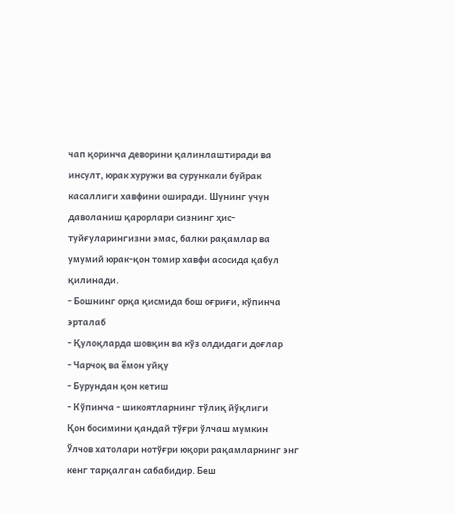чап қоринча деворини қалинлаштиради ва инсулт, юрак хуружи ва сурункали буйрак касаллиги хавфини оширади. Шунинг учун даволаниш қарорлари сизнинг ҳис-туйғуларингизни эмас, балки рақамлар ва умумий юрак-қон томир хавфи асосида қабул қилинади.
- Бошнинг орқа қисмида бош оғриғи, кўпинча эрталаб
- Қулоқларда шовқин ва кўз олдидаги доғлар
- Чарчоқ ва ёмон уйқу
- Бурундан қон кетиш
- Кўпинча - шикоятларнинг тўлиқ йўқлиги
Қон босимини қандай тўғри ўлчаш мумкин
Ўлчов хатолари нотўғри юқори рақамларнинг энг кенг тарқалган сабабидир. Беш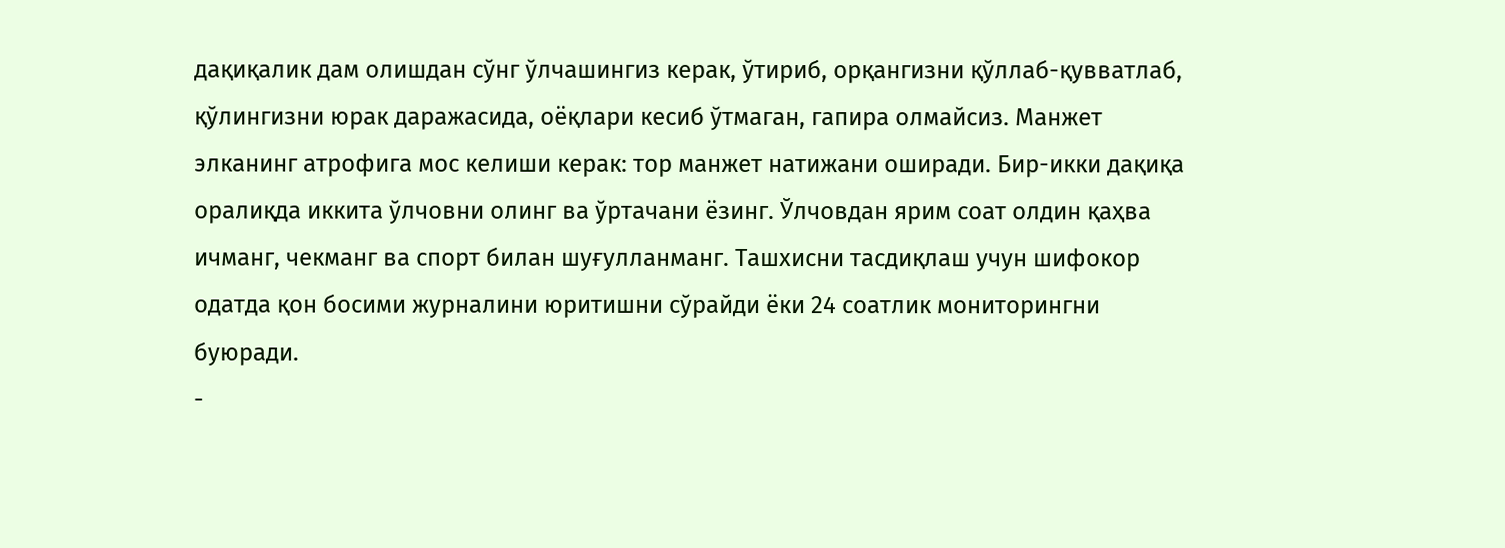дақиқалик дам олишдан сўнг ўлчашингиз керак, ўтириб, орқангизни қўллаб-қувватлаб, қўлингизни юрак даражасида, оёқлари кесиб ўтмаган, гапира олмайсиз. Манжет элканинг атрофига мос келиши керак: тор манжет натижани оширади. Бир-икки дақиқа оралиқда иккита ўлчовни олинг ва ўртачани ёзинг. Ўлчовдан ярим соат олдин қаҳва ичманг, чекманг ва спорт билан шуғулланманг. Ташхисни тасдиқлаш учун шифокор одатда қон босими журналини юритишни сўрайди ёки 24 соатлик мониторингни буюради.
-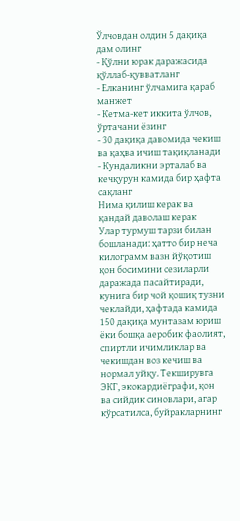Ўлчовдан олдин 5 дақиқа дам олинг
- Қўлни юрак даражасида қўллаб-қувватланг
- Елканинг ўлчамига қараб манжет
- Кетма-кет иккита ўлчов, ўртачани ёзинг
- 30 дақиқа давомида чекиш ва қаҳва ичиш тақиқланади
- Кундаликни эрталаб ва кечқурун камида бир ҳафта сақланг
Нима қилиш керак ва қандай даволаш керак
Улар турмуш тарзи билан бошланади: ҳатто бир неча килограмм вазн йўқотиш қон босимини сезиларли даражада пасайтиради, кунига бир чой қошиқ тузни чеклайди, ҳафтада камида 150 дақиқа мунтазам юриш ёки бошқа аеробик фаолият, спиртли ичимликлар ва чекишдан воз кечиш ва нормал уйқу. Текширувга ЭКГ, экокардиёграфи, қон ва сийдик синовлари, агар кўрсатилса, буйракларнинг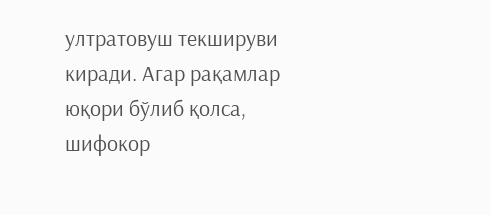ултратовуш текшируви киради. Агар рақамлар юқори бўлиб қолса, шифокор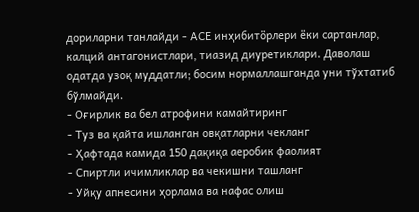дориларни танлайди - АСЕ инҳибитöрлери ёки сартанлар, калций антагонистлари, тиазид диуретиклари. Даволаш одатда узоқ муддатли; босим нормаллашганда уни тўхтатиб бўлмайди.
- Оғирлик ва бел атрофини камайтиринг
- Туз ва қайта ишланган овқатларни чекланг
- Ҳафтада камида 150 дақиқа аеробик фаолият
- Спиртли ичимликлар ва чекишни ташланг
- Уйқу апнесини ҳорлама ва нафас олиш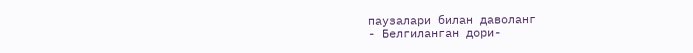паузалари билан даволанг
- Белгиланган дори-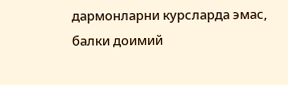дармонларни курсларда эмас, балки доимий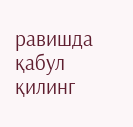равишда қабул қилинг